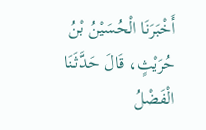أَخْبَرَنَا الْحُسَيْنُ بْنُ حُرَيْثٍ، قَالَ حَدَّثَنَا الْفَضْلُ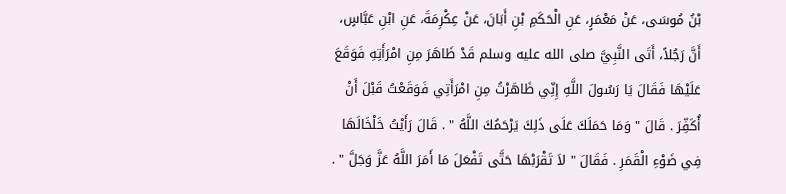بْنُ مُوسَى، عَنْ مَعْمَرٍ، عَنِ الْحَكَمِ بْنِ أَبَانَ، عَنْ عِكْرِمَةَ، عَنِ ابْنِ عَبَّاسٍ، أَنَّ رَجُلاً، أَتَى النَّبِيَّ صلى الله عليه وسلم قَدْ ظَاهَرَ مِنِ امْرَأَتِهِ فَوَقَعَ عَلَيْهَا فَقَالَ يَا رَسُولَ اللَّهِ إِنِّي ظَاهَرْتُ مِنِ امْرَأَتِي فَوَقَعْتُ قَبْلَ أَنْ أُكَفِّرَ . قَالَ " وَمَا حَمَلَكَ عَلَى ذَلِكَ يَرْحَمُكَ اللَّهُ " . قَالَ رَأَيْتُ خَلْخَالَهَا فِي ضَوْءِ الْقَمَرِ . فَقَالَ " لاَ تَقْرَبْهَا حَتَّى تَفْعَلَ مَا أَمَرَ اللَّهُ عَزَّ وَجَلَّ " .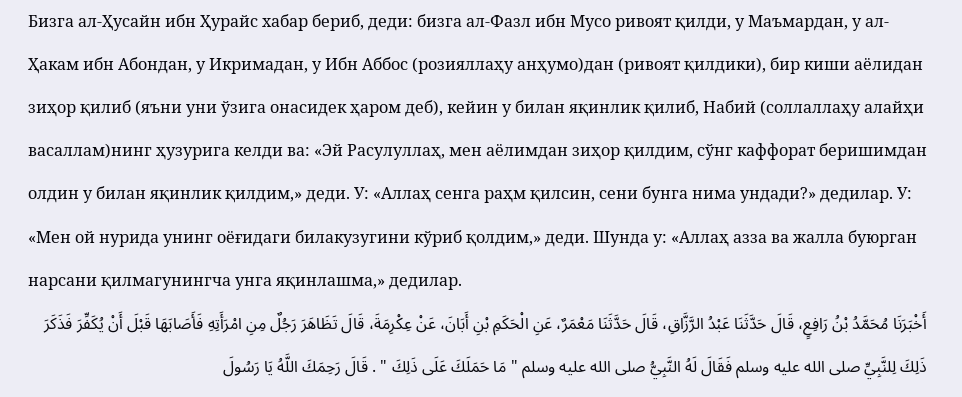Бизга ал-Ҳусайн ибн Ҳурайс хабар бериб, деди: бизга ал-Фазл ибн Мусо ривоят қилди, у Маъмардан, у ал-Ҳакам ибн Абондан, у Икримадан, у Ибн Аббос (розияллаҳу анҳумо)дан (ривоят қилдики), бир киши аёлидан зиҳор қилиб (яъни уни ўзига онасидек ҳаром деб), кейин у билан яқинлик қилиб, Набий (соллаллаҳу алайҳи васаллам)нинг ҳузурига келди ва: «Эй Расулуллаҳ, мен аёлимдан зиҳор қилдим, сўнг каффорат беришимдан олдин у билан яқинлик қилдим,» деди. У: «Аллаҳ сенга раҳм қилсин, сени бунга нима ундади?» дедилар. У: «Мен ой нурида унинг оёғидаги билакузугини кўриб қолдим,» деди. Шунда у: «Аллаҳ азза ва жалла буюрган нарсани қилмагунингча унга яқинлашма,» дедилар.
أَخْبَرَنَا مُحَمَّدُ بْنُ رَافِعٍ، قَالَ حَدَّثَنَا عَبْدُ الرَّزَّاقِ، قَالَ حَدَّثَنَا مَعْمَرٌ، عَنِ الْحَكَمِ بْنِ أَبَانَ، عَنْ عِكْرِمَةَ، قَالَ تَظَاهَرَ رَجُلٌ مِنِ امْرَأَتِهِ فَأَصَابَهَا قَبْلَ أَنْ يُكَفِّرَ فَذَكَرَ ذَلِكَ لِلنَّبِيِّ صلى الله عليه وسلم فَقَالَ لَهُ النَّبِيُّ صلى الله عليه وسلم " مَا حَمَلَكَ عَلَى ذَلِكَ " . قَالَ رَحِمَكَ اللَّهُ يَا رَسُولَ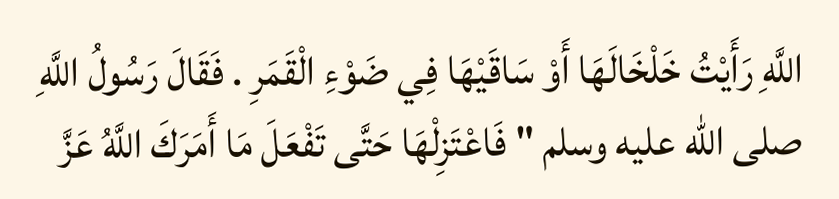اللَّهِ رَأَيْتُ خَلْخَالَهَا أَوْ سَاقَيْهَا فِي ضَوْءِ الْقَمَرِ . فَقَالَ رَسُولُ اللَّهِ صلى الله عليه وسلم " فَاعْتَزِلْهَا حَتَّى تَفْعَلَ مَا أَمَرَكَ اللَّهُ عَزَّ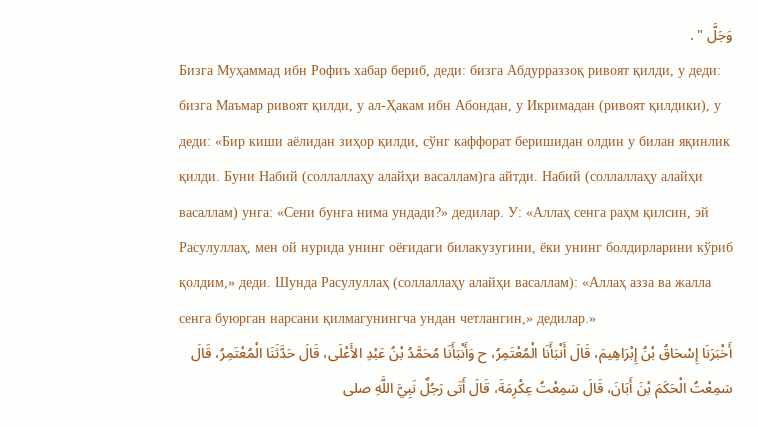وَجَلَّ " .
Бизга Муҳаммад ибн Рофиъ хабар бериб, деди: бизга Абдурраззоқ ривоят қилди, у деди: бизга Маъмар ривоят қилди, у ал-Ҳакам ибн Абондан, у Икримадан (ривоят қилдики), у деди: «Бир киши аёлидан зиҳор қилди, сўнг каффорат беришидан олдин у билан яқинлик қилди. Буни Набий (соллаллаҳу алайҳи васаллам)га айтди. Набий (соллаллаҳу алайҳи васаллам) унга: «Сени бунга нима ундади?» дедилар. У: «Аллаҳ сенга раҳм қилсин, эй Расулуллаҳ, мен ой нурида унинг оёғидаги билакузугини, ёки унинг болдирларини кўриб қолдим,» деди. Шунда Расулуллаҳ (соллаллаҳу алайҳи васаллам): «Аллаҳ азза ва жалла сенга буюрган нарсани қилмагунингча ундан четлангин,» дедилар.»
أَخْبَرَنَا إِسْحَاقُ بْنُ إِبْرَاهِيمَ، قَالَ أَنْبَأَنَا الْمُعْتَمِرُ، ح وَأَنْبَأَنَا مُحَمَّدُ بْنُ عَبْدِ الأَعْلَى، قَالَ حَدَّثَنَا الْمُعْتَمِرُ، قَالَ سَمِعْتُ الْحَكَمَ بْنَ أَبَانَ، قَالَ سَمِعْتُ عِكْرِمَةَ، قَالَ أَتَى رَجُلٌ نَبِيَّ اللَّهِ صلى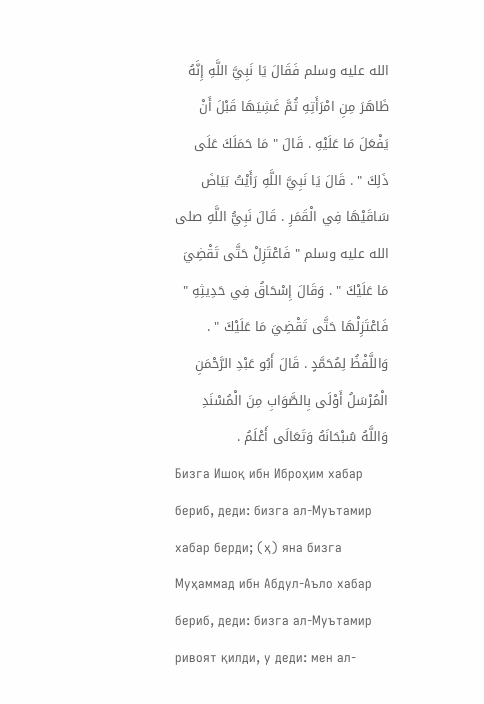الله عليه وسلم فَقَالَ يَا نَبِيَّ اللَّهِ إِنَّهُ ظَاهَرَ مِنِ امْرَأَتِهِ ثُمَّ غَشِيَهَا قَبْلَ أَنْ يَفْعَلَ مَا عَلَيْهِ . قَالَ " مَا حَمَلَكَ عَلَى ذَلِكَ " . قَالَ يَا نَبِيَّ اللَّهِ رَأَيْتُ بَيَاضَ سَاقَيْهَا فِي الْقَمَرِ . قَالَ نَبِيُّ اللَّهِ صلى الله عليه وسلم " فَاعْتَزِلْ حَتَّى تَقْضِيَ مَا عَلَيْكَ " . وَقَالَ إِسْحَاقُ فِي حَدِيثِهِ " فَاعْتَزِلْهَا حَتَّى تَقْضِيَ مَا عَلَيْكَ " . وَاللَّفْظُ لِمُحَمَّدٍ . قَالَ أَبُو عَبْدِ الرَّحْمَنِ الْمُرْسَلُ أَوْلَى بِالصَّوَابِ مِنَ الْمُسْنَدِ وَاللَّهُ سُبْحَانَهُ وَتَعَالَى أَعْلَمُ .
Бизга Ишоқ ибн Иброҳим хабар бериб, деди: бизга ал-Муътамир хабар берди; (ҳ) яна бизга Муҳаммад ибн Абдул-Аъло хабар бериб, деди: бизга ал-Муътамир ривоят қилди, у деди: мен ал-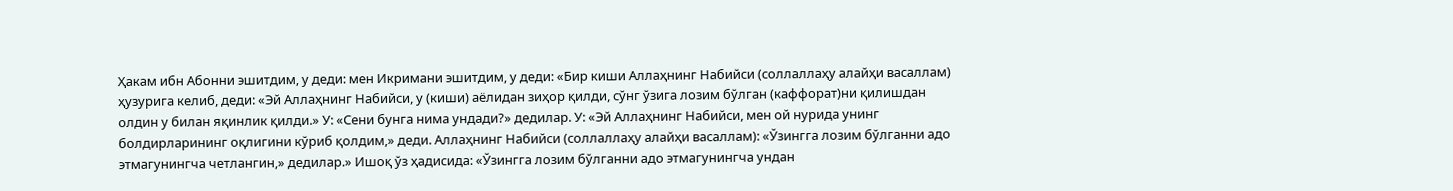Ҳакам ибн Абонни эшитдим, у деди: мен Икримани эшитдим, у деди: «Бир киши Аллаҳнинг Набийси (соллаллаҳу алайҳи васаллам) ҳузурига келиб, деди: «Эй Аллаҳнинг Набийси, у (киши) аёлидан зиҳор қилди, сўнг ўзига лозим бўлган (каффорат)ни қилишдан олдин у билан яқинлик қилди.» У: «Сени бунга нима ундади?» дедилар. У: «Эй Аллаҳнинг Набийси, мен ой нурида унинг болдирларининг оқлигини кўриб қолдим,» деди. Аллаҳнинг Набийси (соллаллаҳу алайҳи васаллам): «Ўзингга лозим бўлганни адо этмагунингча четлангин,» дедилар.» Ишоқ ўз ҳадисида: «Ўзингга лозим бўлганни адо этмагунингча ундан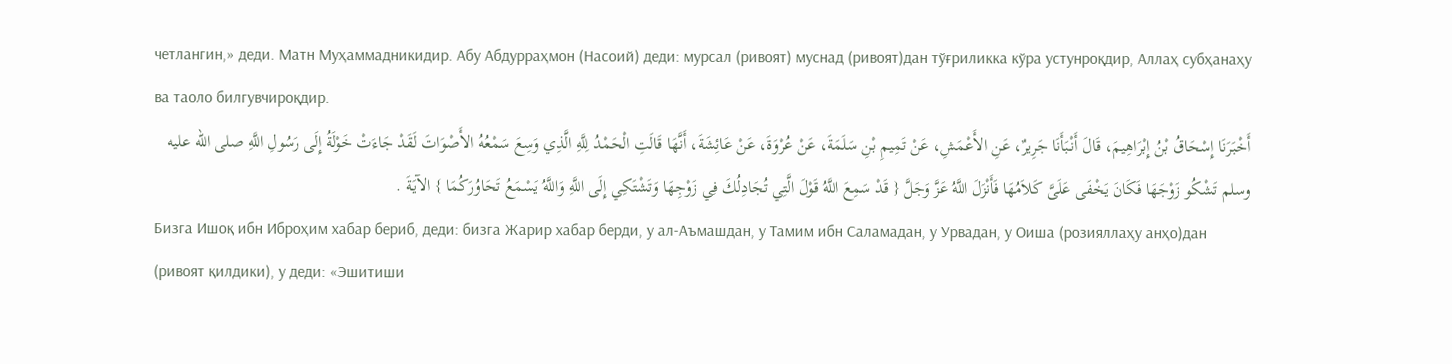четлангин,» деди. Матн Муҳаммадникидир. Абу Абдурраҳмон (Насоий) деди: мурсал (ривоят) муснад (ривоят)дан тўғриликка кўра устунроқдир, Аллаҳ субҳанаҳу ва таоло билгувчироқдир.
أَخْبَرَنَا إِسْحَاقُ بْنُ إِبْرَاهِيمَ، قَالَ أَنْبَأَنَا جَرِيرٌ، عَنِ الأَعْمَشِ، عَنْ تَمِيمِ بْنِ سَلَمَةَ، عَنْ عُرْوَةَ، عَنْ عَائِشَةَ، أَنَّهَا قَالَتِ الْحَمْدُ لِلَّهِ الَّذِي وَسِعَ سَمْعُهُ الأَصْوَاتَ لَقَدْ جَاءَتْ خَوْلَةُ إِلَى رَسُولِ اللَّهِ صلى الله عليه وسلم تَشْكُو زَوْجَهَا فَكَانَ يَخْفَى عَلَىَّ كَلاَمُهَا فَأَنْزَلَ اللَّهُ عَزَّ وَجَلَّ { قَدْ سَمِعَ اللَّهُ قَوْلَ الَّتِي تُجَادِلُكَ فِي زَوْجِهَا وَتَشْتَكِي إِلَى اللَّهِ وَاللَّهُ يَسْمَعُ تَحَاوُرَكُمَا } الآيَةَ .
Бизга Ишоқ ибн Иброҳим хабар бериб, деди: бизга Жарир хабар берди, у ал-Аъмашдан, у Тамим ибн Саламадан, у Урвадан, у Оиша (розияллаҳу анҳо)дан (ривоят қилдики), у деди: «Эшитиши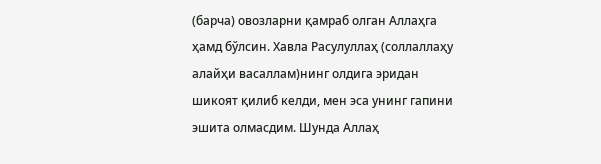(барча) овозларни қамраб олган Аллаҳга ҳамд бўлсин. Хавла Расулуллаҳ (соллаллаҳу алайҳи васаллам)нинг олдига эридан шикоят қилиб келди, мен эса унинг гапини эшита олмасдим. Шунда Аллаҳ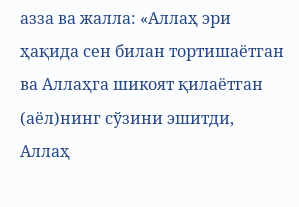азза ва жалла: «Аллаҳ эри ҳақида сен билан тортишаётган ва Аллаҳга шикоят қилаётган (аёл)нинг сўзини эшитди, Аллаҳ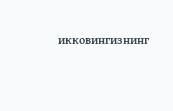икковингизнинг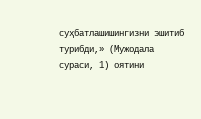суҳбатлашишингизни эшитиб турибди,» (Мужодала сураси, 1) оятини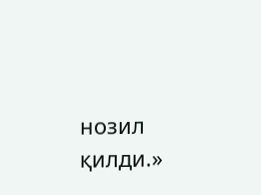нозил қилди.»